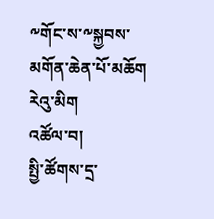༸གོང་ས་༸སྐྱབས་མགོན་ཆེན་པོ་མཆོག
རེའུ་མིག
འཚོལ་བ།
སྤྱི་ཚོགས་དྲ་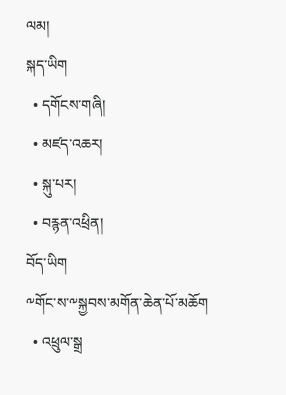ལམ།
སྐད་ཡིག
  • དགོངས་གཞི།
  • མཛད་འཆར།
  • སྐུ་པར།
  • བརྙན་འཕྲིན།
བོད་ཡིག
༸གོང་ས་༸སྐྱབས་མགོན་ཆེན་པོ་མཆོག
  • འཕྲུལ་སྒྲ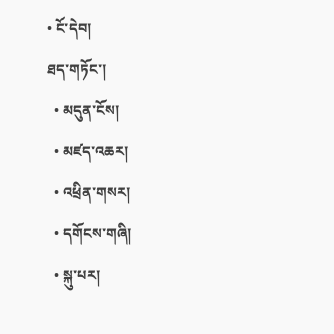• ངོ་དེབ།
ཐད་གཏོང་།
  • མདུན་ངོས།
  • མཛད་འཆར།
  • འཕྲིན་གསར།
  • དགོངས་གཞི།
  • སྐུ་པར།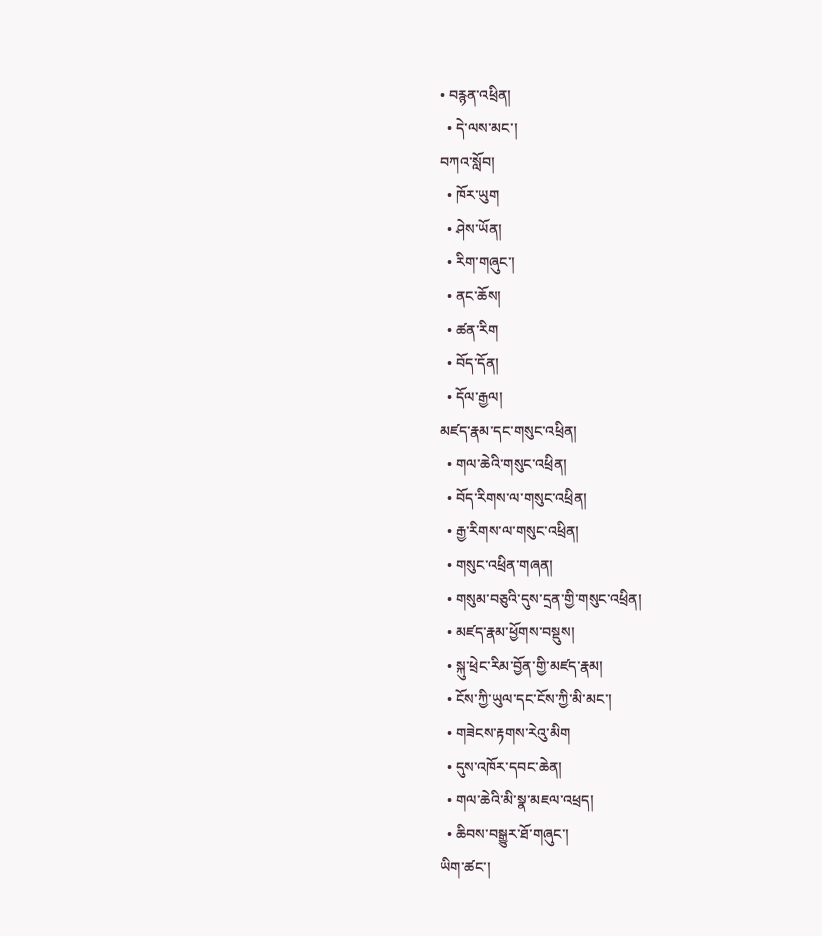• བརྙན་འཕྲིན།
  • དེ་ལས་མང་།
བཀའ་སློབ།
  • ཁོར་ཡུག
  • ཤེས་ཡོན།
  • རིག་གཞུང་།
  • ནང་ཆོས།
  • ཚན་རིག
  • བོད་དོན།
  • དོལ་རྒྱལ།
མཛད་རྣམ་དང་གསུང་འཕྲིན།
  • གལ་ཆེའི་གསུང་འཕྲིན།
  • བོད་རིགས་ལ་གསུང་འཕྲིན།
  • རྒྱ་རིགས་ལ་གསུང་འཕྲིན།
  • གསུང་འཕྲིན་གཞན།
  • གསུམ་བཅུའི་དུས་དྲན་གྱི་གསུང་འཕྲིན།
  • མཛད་རྣམ་ཕྱོགས་བསྡུས།
  • སྐུ་ཕྲེང་རིམ་བྱོན་གྱི་མཛད་རྣམ།
  • ངོས་ཀྱི་ཡུལ་དང་ངོས་ཀྱི་མི་མང་།
  • གཟེངས་རྟགས་རེའུ་མིག
  • དུས་འཁོར་དབང་ཆེན།
  • གལ་ཆེའི་མི་སྣ་མཇལ་འཕྲད།
  • ཆིབས་བསྒྱུར་ཐོ་གཞུང་།
ཡིག་ཚང་།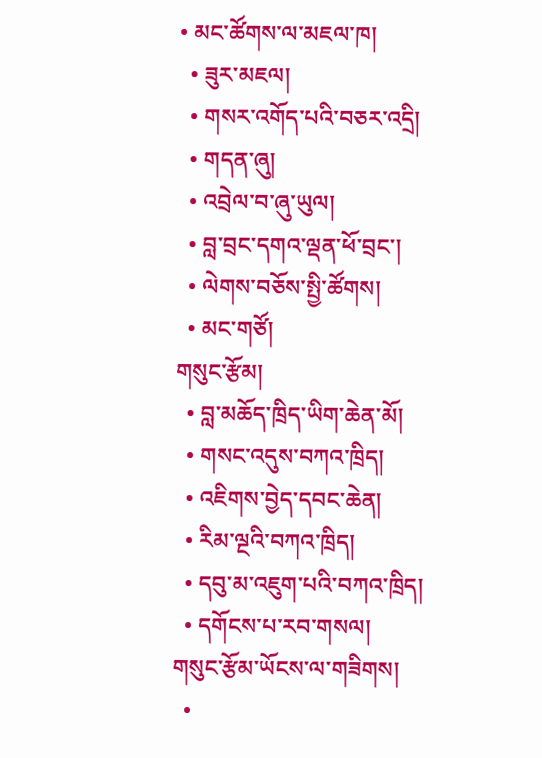• མང་ཚོགས་ལ་མཇལ་ཁ།
  • ཟུར་མཇལ།
  • གསར་འགོད་པའི་བཅར་འདྲི།
  • གདན་ཞུ།
  • འབྲེལ་བ་ཞུ་ཡུལ།
  • བླ་བྲང་དགའ་ལྡན་ཕོ་བྲང་།
  • ལེགས་བཅོས་སྤྱི་ཚོགས།
  • མང་གཙོ།
གསུང་རྩོམ།
  • བླ་མཆོད་ཁྲིད་ཡིག་ཆེན་མོ།
  • གསང་འདུས་བཀའ་ཁྲིད།
  • འཇིགས་བྱེད་དབང་ཆེན།
  • རིམ་ལྔའི་བཀའ་ཁྲིད།
  • དབུ་མ་འཇུག་པའི་བཀའ་ཁྲིད།
  • དགོངས་པ་རབ་གསལ།
གསུང་རྩོམ་ཡོངས་ལ་གཟིགས།
  •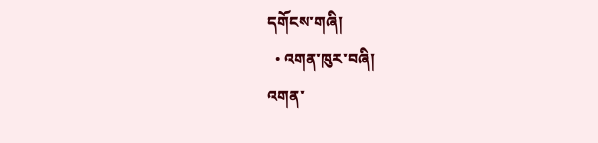དགོངས་གཞི།
  • འགན་ཁུར་བཞི།
འགན་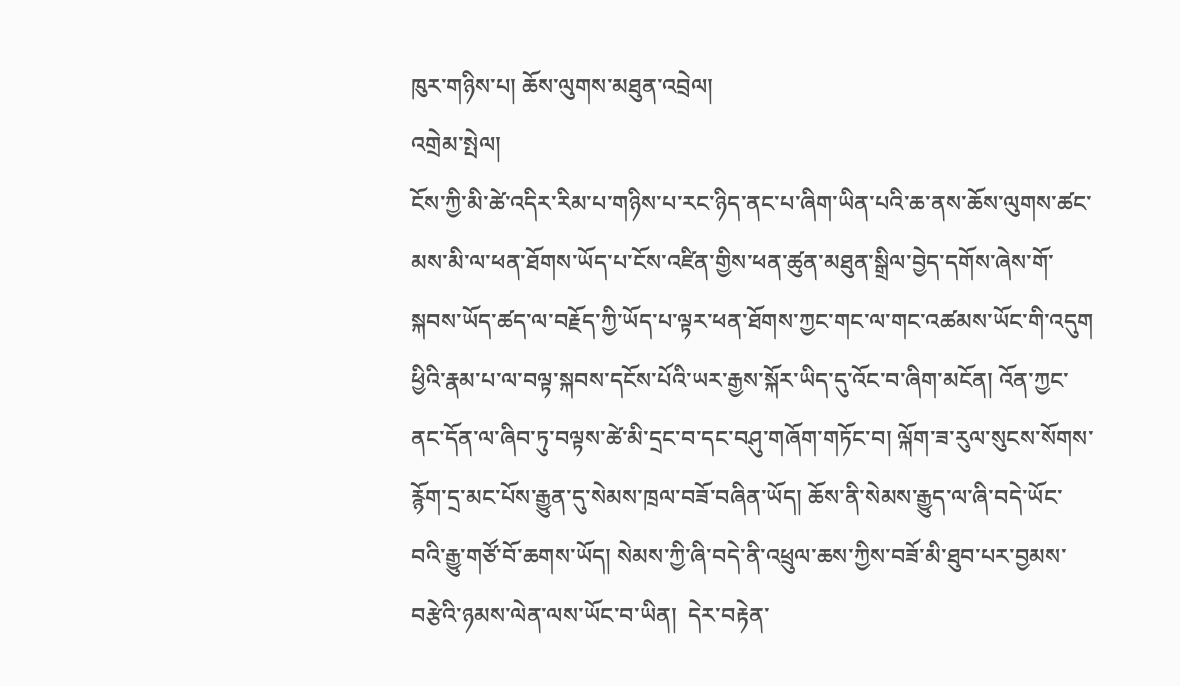ཁུར་གཉིས་པ། ཆོས་ལུགས་མཐུན་འབྲེལ།
འགྲེམ་སྤེལ།
ངོས་ཀྱི་མི་ཚེ་འདིར་རིམ་པ་གཉིས་པ་རང་ཉིད་ནང་པ་ཞིག་ཡིན་པའི་ཆ་ནས་ཆོས་ལུགས་ཚང་མས་མི་ལ་ཕན་ཐོགས་ཡོད་པ་ངོས་འཛིན་གྱིས་ཕན་ཚུན་མཐུན་སྒྲིལ་བྱེད་དགོས་ཞེས་གོ་སྐབས་ཡོད་ཚད་ལ་བརྗོད་ཀྱི་ཡོད་པ་ལྟར་ཕན་ཐོགས་ཀྱང་གང་ལ་གང་འཚམས་ཡོང་གི་འདུག
ཕྱིའི་རྣམ་པ་ལ་བལྟ་སྐབས་དངོས་པོའི་ཡར་རྒྱས་སྐོར་ཡིད་དུ་འོང་བ་ཞིག་མངོན། འོན་ཀྱང་ནང་དོན་ལ་ཞིབ་ཏུ་བལྟས་ཚེ་མི་དྲང་བ་དང་བཤུ་གཞོག་གཏོང་བ། ལྐོག་ཟ་རུལ་སུངས་སོགས་རྙོག་དྲ་མང་པོས་རྒྱུན་དུ་སེམས་ཁྲལ་བཟོ་བཞིན་ཡོད། ཆོས་ནི་སེམས་རྒྱུད་ལ་ཞི་བདེ་ཡོང་བའི་རྒྱུ་གཙོ་བོ་ཆགས་ཡོད། སེམས་ཀྱི་ཞི་བདེ་ནི་འཕྲུལ་ཆས་ཀྱིས་བཟོ་མི་ཐུབ་པར་བྱམས་བརྩེའི་ཉམས་ལེན་ལས་ཡོང་བ་ཡིན།  དེར་བརྟེན་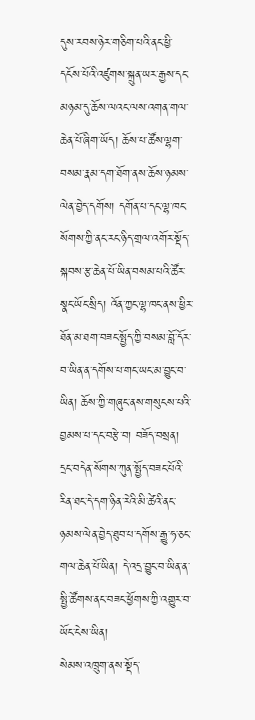དུས་རབས་ཉེར་གཅིག་པའི་ནང་ཕྱི་དངོས་པོའི་འཛུགས་སྐྲུན་ཡར་རྒྱས་དང་མཉམ་དུ་ཆོས་ལའང་ལས་འགན་གལ་ཆེན་པོ་ཞིག་ཡོད། ཆོས་པ་ཚོས་ལྷག་བསམ་རྣམ་དག་ཐོག་ནས་ཆོས་ཉམས་ལེན་བྱེད་དགོས། དགོན་པ་དང་ལྷ་ཁང་སོགས་ཀྱི་ནང་རང་ཉིད་གྲལ་འགོར་སྡོད་སྐབས་རྩ་ཆེན་པོ་ཡིན་བསམ་པའི་ཚོར་སྣང་ཡོང་སྲིད། འོན་ཀྱང་ལྷ་ཁང་ནས་ཕྱིར་ཐོན་མ་ཐག་བཟང་སྤྱོད་ཀྱི་བསམ་བློ་དོར་བ་ཡིན་ན་དགོས་པ་གང་ཡང་མ་བྱུང་བ་ཡིན། ཆོས་ཀྱི་གཞུང་ནས་གསུངས་པའི་བྱམས་པ་དང་བརྩེ་བ། བཟོད་བསྲན། དྲང་བདེན་སོགས་ཀུན་སྤྱོད་བཟང་པོའི་རིན་ཐང་དེ་དག་ཉིན་རེའི་མི་ཚེའི་ནང་ཉམས་ལེན་བྱེད་ཐུབ་པ་དགོས་རྒྱུ་ཧ་ཅང་གལ་ཆེན་པོ་ཡིན། དེ་འདྲ་བྱུང་བ་ཡིན་ན་སྤྱི་ཚོགས་ནང་བཟང་ཕྱོགས་ཀྱི་འགྱུར་བ་ཡོང་ངེས་ཡིན།
སེམས་འཁྲུག་ནས་སྡོད་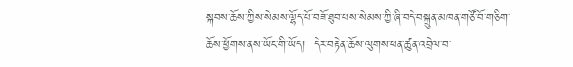སྐབས་ཆོས་ཀྱིས་སེམས་ལྷོད་པོ་བཟོ་ཐུབ་པས་སེམས་ཀྱི་ཞི་བདེ་བསྐྲུན་མཁན་གཙོ་བོ་གཅིག་ཆོས་ཕྱོགས་ནས་ཡོང་གི་ཡོད།  དེར་བརྟེན་ཆོས་ལུགས་ཕན་ཚུན་འབྲེལ་བ་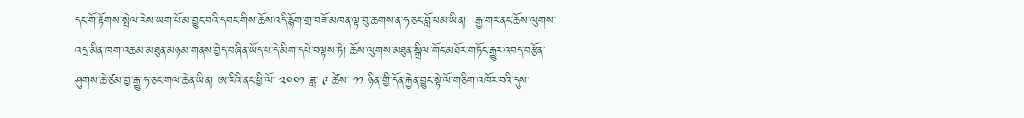དང་གོ་རྟོགས་སྤེལ་རེས་ཡག་པོ་མ་བྱུང་བའི་དབང་གིས་ཆོས་འདི་རྙོག་གྲ་བཟོ་མཁན་ལྟ་བུ་ཆགས་ན་ཧ་ཅང་བློ་ཕམ་ཡིན།  རྒྱ་གར་ནང་ཆོས་ལུགས་འདྲ་མིན་ཁག་འཆམ་མཐུན་མཉམ་གནས་བྱེད་བཞིན་ཡོད་པ་དེ་མིག་དཔེ་བལྟས་ཏེ། ཆོས་ལུགས་མཐུན་སྒྲིལ་གོང་མཐོར་གཏོང་རྒྱུར་འབད་བརྩོན་ཤུགས་ཆེ་ཙམ་བྱ་རྒྱུ་ཧ་ཅང་གལ་ཆེན་ཡིན། ཨ་རིའི་ནང་ཕྱི་ལོ་ ༢༠༠༡ ཟླ་ ༩ ཚེས་ ༡༡ ཉིན་གྱི་དོན་རྐྱེན་བྱུང་སྟེ་ལོ་གཅིག་འཁོར་བའི་དུས་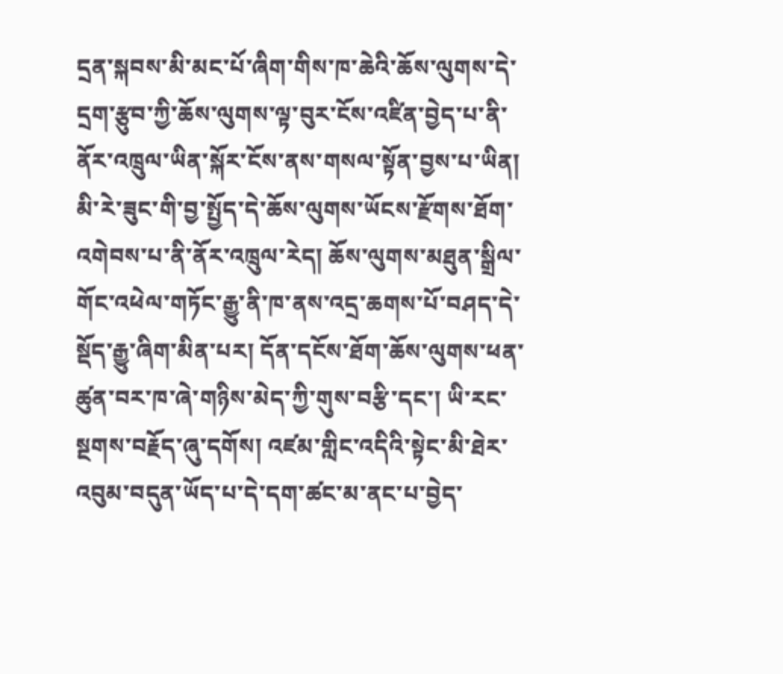དྲན་སྐབས་མི་མང་པོ་ཞིག་གིས་ཁ་ཆེའི་ཆོས་ལུགས་དེ་དྲག་རྩུབ་ཀྱི་ཆོས་ལུགས་ལྟ་བུར་ངོས་འཛིན་བྱེད་པ་ནི་ནོར་འཁྲུལ་ཡིན་སྐོར་ངོས་ནས་གསལ་སྟོན་བྱས་པ་ཡིན། མི་རེ་ཟུང་གི་བྱ་སྤྱོད་དེ་ཆོས་ལུགས་ཡོངས་རྫོགས་ཐོག་འགེབས་པ་ནི་ནོར་འཁྲུལ་རེད། ཆོས་ལུགས་མཐུན་སྒྲིལ་གོང་འཕེལ་གཏོང་རྒྱུ་ནི་ཁ་ནས་འདྲ་ཆགས་པོ་བཤད་དེ་སྡོད་རྒྱུ་ཞིག་མིན་པར། དོན་དངོས་ཐོག་ཆོས་ལུགས་ཕན་ཚུན་བར་ཁ་ཞེ་གཉིས་མེད་ཀྱི་གུས་བརྩི་དང་། ཡི་རང་སྔགས་བརྗོད་ཞུ་དགོས། འཛམ་གླིང་འདིའི་སྟེང་མི་ཐེར་འབུམ་བདུན་ཡོད་པ་དེ་དག་ཚང་མ་ནང་པ་བྱེད་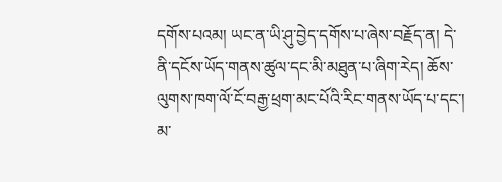དགོས་པའམ། ཡང་ན་ཡི་ཤུ་བྱེད་དགོས་པ་ཞེས་བརྗོད་ན། དེ་ནི་དངོས་ཡོད་གནས་ཚུལ་དང་མི་མཐུན་པ་ཞིག་རེད། ཆོས་ལུགས་ཁག་ལོ་ངོ་བརྒྱ་ཕྲག་མང་པོའི་རིང་གནས་ཡོད་པ་དང་། མ་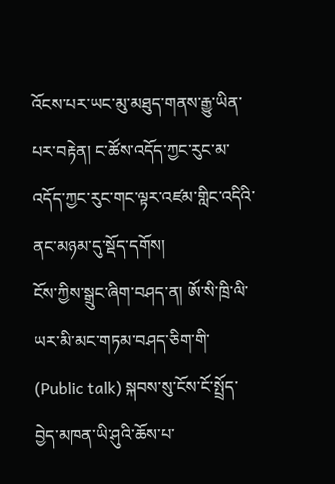འོངས་པར་ཡང་མུ་མཐུད་གནས་རྒྱུ་ཡིན་པར་བརྟེན། ང་ཚོས་འདོད་ཀྱང་རུང་མ་འདོད་ཀྱང་རུང་གང་ལྟར་འཛམ་གླིང་འདིའི་ནང་མཉམ་དུ་སྡོད་དགོས།
ངོས་ཀྱིས་སྒྲུང་ཞིག་བཤད་ན། ཨོ་སི་ཁྲི་ལི་ཡར་མི་མང་གཏམ་བཤད་ཅིག་གི་ (Public talk) སྐབས་སུ་ངོས་ངོ་སྤྲོད་བྱེད་མཁན་ཡི་ཤུའི་ཆོས་པ་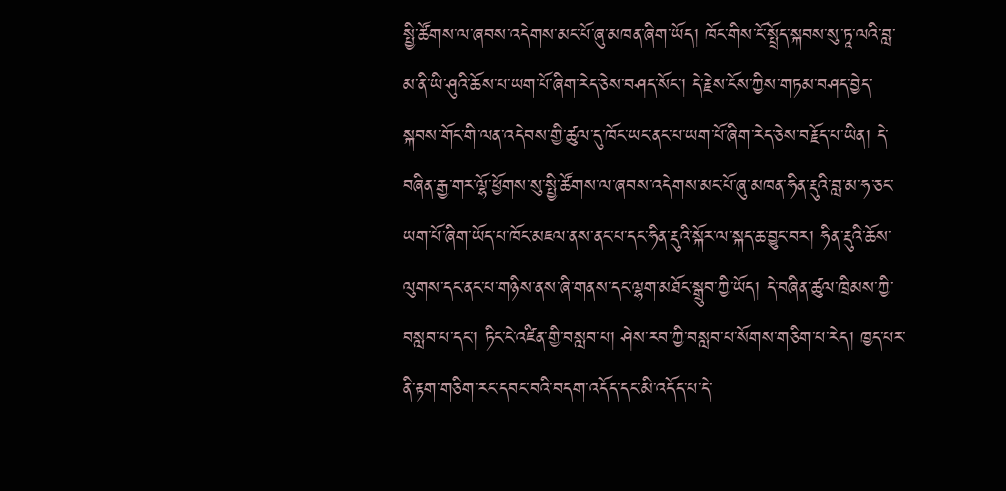སྤྱི་ཚོགས་ལ་ཞབས་འདེགས་མང་པོ་ཞུ་མཁན་ཞིག་ཡོད། ཁོང་གིས་ངོ་སྤྲོད་སྐབས་སུ་ཏཱ་ལའི་བླ་མ་ནི་ཡི་ཤུའི་ཆོས་པ་ཡག་པོ་ཞིག་རེད་ཅེས་བཤད་སོང་། དེ་རྗེས་ངོས་ཀྱིས་གཏམ་བཤད་བྱེད་སྐབས་གོང་གི་ལན་འདེབས་གྱི་ཚུལ་དུ་ཁོང་ཡང་ནང་པ་ཡག་པོ་ཞིག་རེད་ཅེས་བརྗོད་པ་ཡིན། དེ་བཞིན་རྒྱ་གར་ལྷོ་ཕྱོགས་སུ་སྤྱི་ཚོགས་ལ་ཞབས་འདེགས་མང་པོ་ཞུ་མཁན་ཧིན་རྡུའི་བླ་མ་ཧ་ཅང་ཡག་པོ་ཞིག་ཡོད་པ་ཁོང་མཇལ་ནས་ནང་པ་དང་ཧིན་རྡུའི་སྐོར་ལ་སྐད་ཆ་བྱུང་བར། ཧིན་རྡུའི་ཆོས་ལུགས་དང་ནང་པ་གཉིས་ནས་ཞི་གནས་དང་ལྷག་མཐོང་སྒྲུབ་ཀྱི་ཡོད། དེ་བཞིན་ཚུལ་ཁྲིམས་ཀྱི་བསླབ་པ་དང་། ཏིང་ངེ་འཛིན་གྱི་བསླབ་པ། ཤེས་རབ་ཀྱི་བསླབ་པ་སོགས་གཅིག་པ་རེད། ཁྱད་པར་ནི་རྟག་གཅིག་རང་དབང་བའི་བདག་འདོད་དང་མི་འདོད་པ་དེ་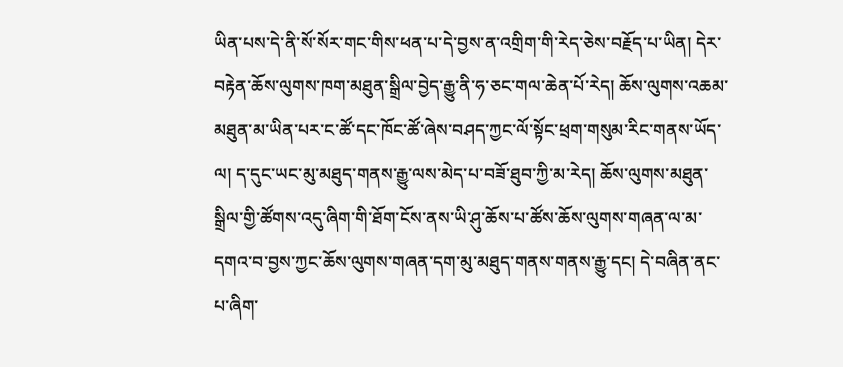ཡིན་པས་དེ་ནི་སོ་སོར་གང་གིས་ཕན་པ་དེ་བྱས་ན་འགྲིག་གི་རེད་ཅེས་བརྗོད་པ་ཡིན། དེར་བརྟེན་ཆོས་ལུགས་ཁག་མཐུན་སྒྲིལ་བྱེད་རྒྱུ་ནི་ཧ་ཅང་གལ་ཆེན་པོ་རེད། ཆོས་ལུགས་འཆམ་མཐུན་མ་ཡིན་པར་ང་ཚོ་དང་ཁོང་ཚོ་ཞེས་བཤད་ཀྱང་ལོ་སྟོང་ཕྲག་གསུམ་རིང་གནས་ཡོད་ལ། ད་དུང་ཡང་མུ་མཐུད་གནས་རྒྱུ་ལས་མེད་པ་བཟོ་ཐུབ་ཀྱི་མ་རེད། ཆོས་ལུགས་མཐུན་སྒྲིལ་གྱི་ཚོགས་འདུ་ཞིག་གི་ཐོག་ངོས་ནས་ཡི་ཤུ་ཆོས་པ་ཚོས་ཆོས་ལུགས་གཞན་ལ་མ་དགའ་བ་བྱས་ཀྱང་ཆོས་ལུགས་གཞན་དག་མུ་མཐུད་གནས་གནས་རྒྱུ་དང། དེ་བཞིན་ནང་པ་ཞིག་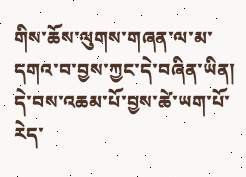གིས་ཆོས་ལུགས་གཞན་ལ་མ་དགའ་བ་བྱས་ཀྱང་དེ་བཞིན་ཡིན། དེ་བས་འཆམ་པོ་བྱས་ཚེ་ཡག་པོ་རེད་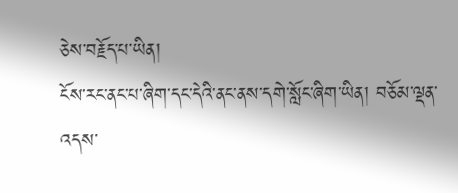ཅེས་བརྗོད་པ་ཡིན།
ངོས་རང་ནང་པ་ཞིག་དང་དེའི་ནང་ནས་དགེ་སློང་ཞིག་ཡིན། བཅོམ་ལྡན་འདས་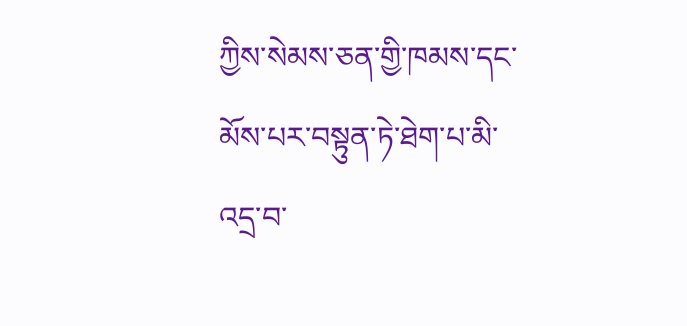ཀྱིས་སེམས་ཅན་གྱི་ཁམས་དང་མོས་པར་བསྟུན་ཏེ་ཐེག་པ་མི་འདྲ་བ་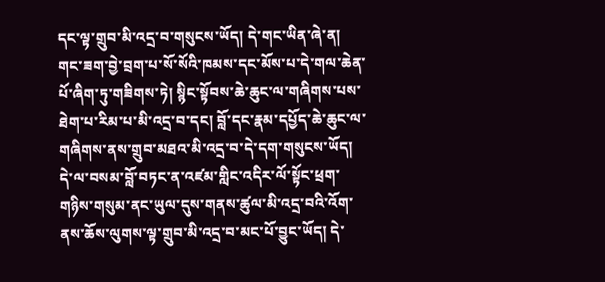དང་ལྟ་གྲུབ་མི་འདྲ་བ་གསུངས་ཡོད། དེ་གང་ཡིན་ཞེ་ན། གང་ཟག་བྱེ་བྲག་པ་སོ་སོའི་ཁམས་དང་མོས་པ་དེ་གལ་ཆེན་པོ་ཞིག་ཏུ་གཟིགས་ཏེ། སྙིང་སྟོབས་ཆེ་ཆུང་ལ་གཞིགས་པས་ཐེག་པ་རིམ་པ་མི་འདྲ་བ་དང། བློ་དང་རྣམ་དཔྱོད་ཆེ་ཆུང་ལ་གཞིགས་ནས་གྲུབ་མཐའ་མི་འདྲ་བ་དེ་དག་གསུངས་ཡོད། དེ་ལ་བསམ་བློ་བཏང་ན་འཛམ་གླིང་འདིར་ལོ་སྟོང་ཕྲག་གཉིས་གསུམ་ནང་ཡུལ་དུས་གནས་ཚུལ་མི་འདྲ་བའི་འོག་ནས་ཆོས་ལུགས་ལྟ་གྲུབ་མི་འདྲ་བ་མང་པོ་བྱུང་ཡོད། དེ་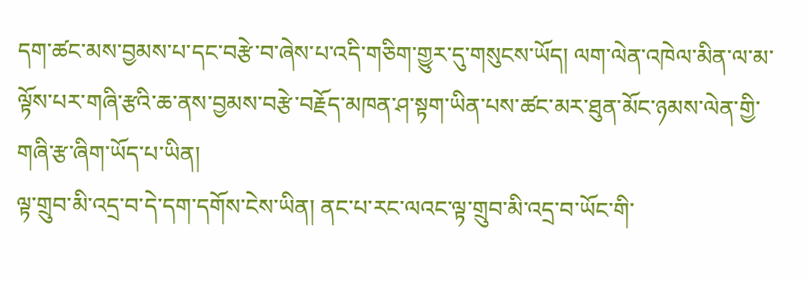དག་ཚང་མས་བྱམས་པ་དང་བརྩེ་བ་ཞེས་པ་འདི་གཅིག་གྱུར་དུ་གསུངས་ཡོད། ལག་ལེན་འཁེལ་མིན་ལ་མ་ལྟོས་པར་གཞི་རྩའི་ཆ་ནས་བྱམས་བརྩེ་བརྗོད་མཁན་ཤ་སྟག་ཡིན་པས་ཚང་མར་ཐུན་མོང་ཉམས་ལེན་གྱི་གཞི་རྩ་ཞིག་ཡོད་པ་ཡིན།
ལྟ་གྲུབ་མི་འདྲ་བ་དེ་དག་དགོས་ངེས་ཡིན། ནང་པ་རང་ལའང་ལྟ་གྲུབ་མི་འདྲ་བ་ཡོང་གི་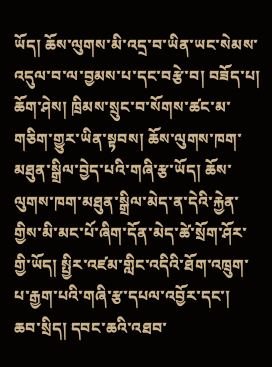ཡོད། ཆོས་ལུགས་མི་འདྲ་བ་ཡིན་ཡང་སེམས་འདུལ་བ་ལ་བྱམས་པ་དང་བརྩེ་བ། བཟོད་པ། ཆོག་ཤེས། ཁྲིམས་སྲུང་བ་སོགས་ཚང་མ་གཅིག་གྱུར་ཡིན་སྟབས། ཆོས་ལུགས་ཁག་མཐུན་སྒྲིལ་བྱེད་པའི་གཞི་རྩ་ཡོད། ཆོས་ལུགས་ཁག་མཐུན་སྒྲིལ་མེད་ན་དེའི་རྐྱེན་གྱིས་མི་མང་པོ་ཞིག་དོན་མེད་ཚེ་སྲོག་ཤོར་གྱི་ཡོད། སྤྱིར་འཛམ་གླིང་འདིའི་ཐོག་འཁྲུག་པ་རྒྱག་པའི་གཞི་རྩ་དཔལ་འབྱོར་དང་། ཆབ་སྲིད། དབང་ཆའི་འཐབ་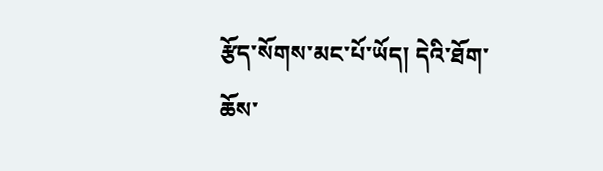རྩོད་སོགས་མང་པོ་ཡོད། དེའི་ཐོག་ཆོས་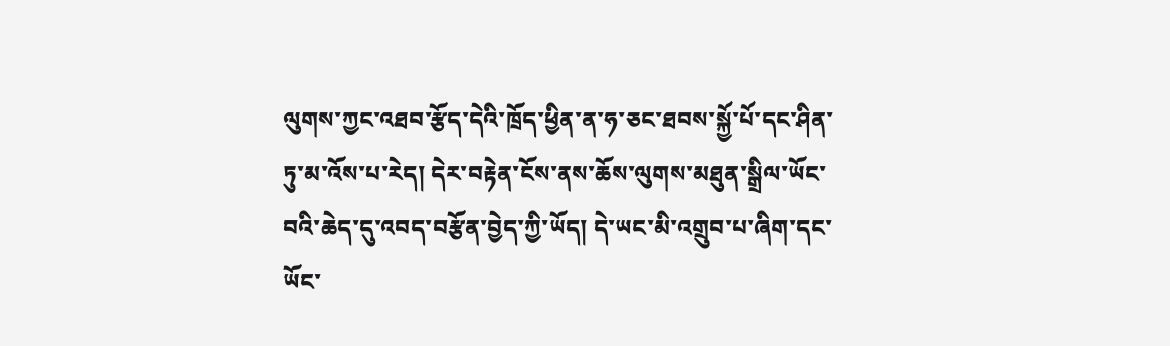ལུགས་ཀྱང་འཐབ་རྩོད་དེའི་ཁྲོད་ཕྱིན་ན་ཧ་ཅང་ཐབས་སྐྱོ་པོ་དང་ཤིན་ཏུ་མ་འོས་པ་རེད། དེར་བརྟེན་ངོས་ནས་ཆོས་ལུགས་མཐུན་སྒྲིལ་ཡོང་བའི་ཆེད་དུ་འབད་བརྩོན་བྱེད་ཀྱི་ཡོད། དེ་ཡང་མི་འགྲུབ་པ་ཞིག་དང་ཡོང་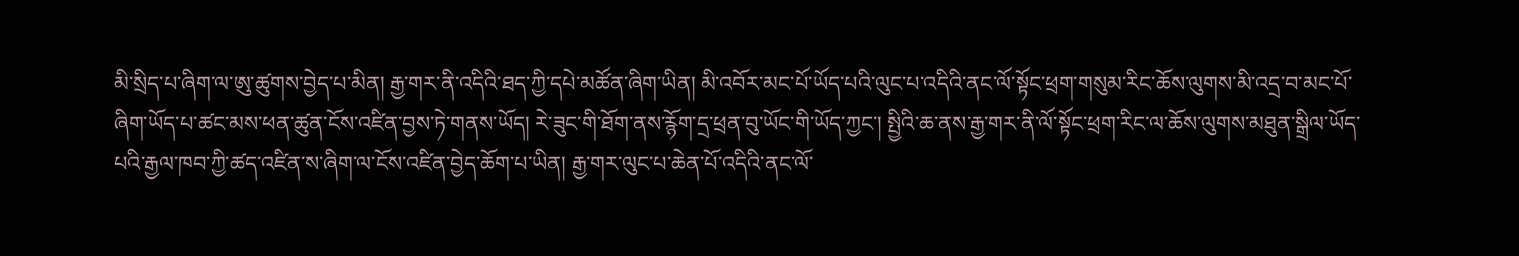མི་སྲིད་པ་ཞིག་ལ་ཨུ་ཚུགས་བྱེད་པ་མིན། རྒྱ་གར་ནི་འདིའི་ཐད་ཀྱི་དཔེ་མཚོན་ཞིག་ཡིན། མི་འབོར་མང་པོ་ཡོད་པའི་ལུང་པ་འདིའི་ནང་ལོ་སྟོང་ཕྲག་གསུམ་རིང་ཆོས་ལུགས་མི་འདྲ་བ་མང་པོ་ཞིག་ཡོད་པ་ཚང་མས་ཕན་ཚུན་ངོས་འཛིན་བྱས་ཏེ་གནས་ཡོད། རེ་ཟུང་གི་ཐོག་ནས་རྙོག་དྲ་ཕྲན་བུ་ཡོང་གི་ཡོད་ཀྱང་། སྤྱིའི་ཆ་ནས་རྒྱ་གར་ནི་ལོ་སྟོང་ཕྲག་རིང་ལ་ཆོས་ལུགས་མཐུན་སྒྲིལ་ཡོད་པའི་རྒྱལ་ཁབ་ཀྱི་ཚད་འཛིན་ས་ཞིག་ལ་ངོས་འཛིན་བྱེད་ཆོག་པ་ཡིན། རྒྱ་གར་ལུང་པ་ཆེན་པོ་འདིའི་ནང་ལོ་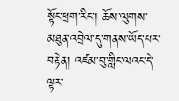སྟོང་ཕྲག་རིང་། ཆོས་ལུགས་མཐུན་འབྲེལ་དུ་གནས་ཡོད་པར་བརྟེན། འཛམ་བུ་གླིང་ལའང་དེ་ལྟར་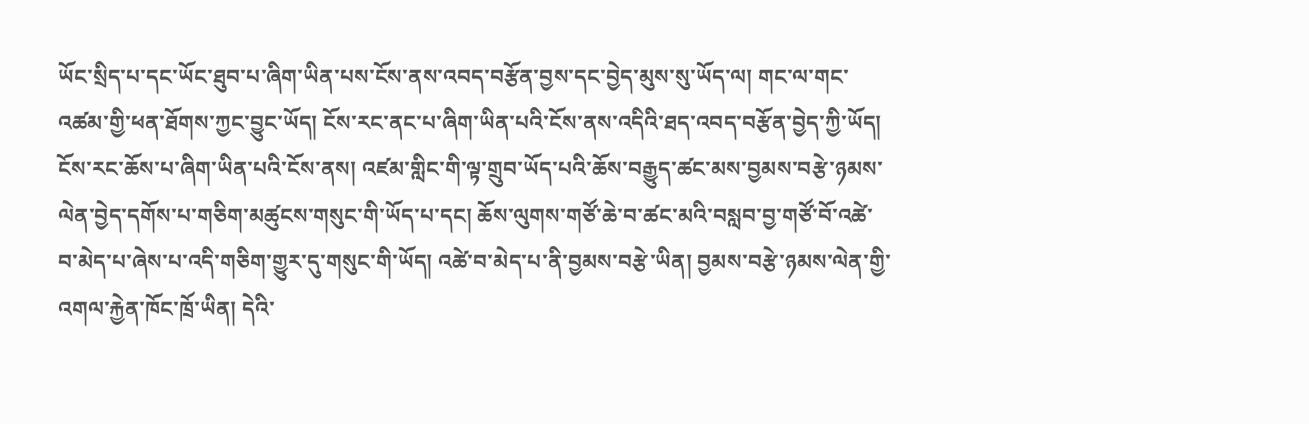ཡོང་སྲིད་པ་དང་ཡོང་ཐུབ་པ་ཞིག་ཡིན་པས་ངོས་ནས་འབད་བརྩོན་བྱས་དང་བྱེད་མུས་སུ་ཡོད་ལ། གང་ལ་གང་འཚམ་གྱི་ཕན་ཐོགས་ཀྱང་བྱུང་ཡོད། ངོས་རང་ནང་པ་ཞིག་ཡིན་པའི་ངོས་ནས་འདིའི་ཐད་འབད་བརྩོན་བྱེད་ཀྱི་ཡོད།
ངོས་རང་ཆོས་པ་ཞིག་ཡིན་པའི་ངོས་ནས། འཛམ་གླིང་གི་ལྟ་གྲུབ་ཡོད་པའི་ཆོས་བརྒྱུད་ཚང་མས་བྱམས་བརྩེ་ཉམས་ལེན་བྱེད་དགོས་པ་གཅིག་མཚུངས་གསུང་གི་ཡོད་པ་དང། ཆོས་ལུགས་གཙོ་ཆེ་བ་ཚང་མའི་བསླབ་བྱ་གཙོ་བོ་འཚེ་བ་མེད་པ་ཞེས་པ་འདི་གཅིག་གྱུར་དུ་གསུང་གི་ཡོད། འཚེ་བ་མེད་པ་ནི་བྱམས་བརྩེ་ཡིན། བྱམས་བརྩེ་ཉམས་ལེན་གྱི་འགལ་རྐྱེན་ཁོང་ཁྲོ་ཡིན། དེའི་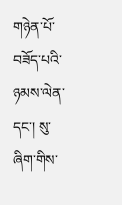གཉེན་པོ་བཟོད་པའི་ཉམས་ལེན་དང་། སུ་ཞིག་གིས་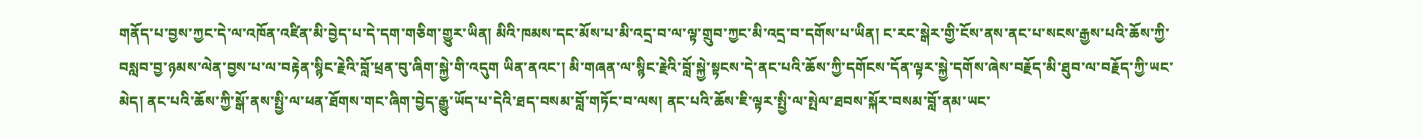གནོད་པ་བྱས་ཀྱང་དེ་ལ་འཁོན་འཛིན་མི་བྱེད་པ་དེ་དག་གཅིག་གྱུར་ཡིན། མིའི་ཁམས་དང་མོས་པ་མི་འདྲ་བ་ལ་ལྟ་གྲུབ་ཀྱང་མི་འདྲ་བ་དགོས་པ་ཡིན། ང་རང་སྒེར་གྱི་ངོས་ནས་ནང་པ་སངས་རྒྱས་པའི་ཆོས་ཀྱི་བསླབ་བྱ་ཉམས་ལེན་བྱས་པ་ལ་བརྟེན་སྙིང་རྗེའི་བློ་ཕྲན་བུ་ཞིག་སྐྱེ་གི་འདུག ཡིན་ནའང་། མི་གཞན་ལ་སྙིང་རྗེའི་བློ་སྐྱེ་སྟངས་དེ་ནང་པའི་ཆོས་ཀྱི་དགོངས་དོན་ལྟར་སྐྱེ་དགོས་ཞེས་བརྗོད་མི་ཐུབ་ལ་བརྗོད་ཀྱི་ཡང་མེད། ནང་པའི་ཆོས་ཀྱི་སྒོ་ནས་སྤྱི་ལ་ཕན་ཐོགས་གང་ཞིག་བྱེད་རྒྱུ་ཡོད་པ་དེའི་ཐད་བསམ་བློ་གཏོང་བ་ལས། ནང་པའི་ཆོས་ཇི་ལྟར་སྤྱི་ལ་སྤེལ་ཐབས་སྐོར་བསམ་བློ་ནམ་ཡང་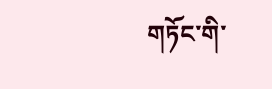གཏོང་གི་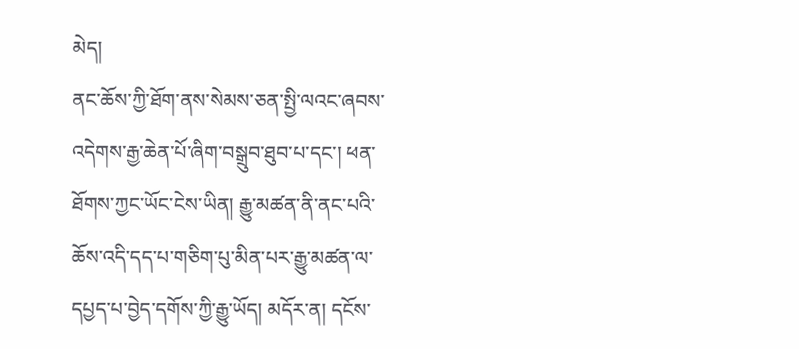མེད།
ནང་ཆོས་ཀྱི་ཐོག་ནས་སེམས་ཅན་སྤྱི་ལའང་ཞབས་འདེགས་རྒྱ་ཆེན་པོ་ཞིག་བསྒྲུབ་ཐུབ་པ་དང་། ཕན་ཐོགས་ཀྱང་ཡོང་ངེས་ཡིན། རྒྱུ་མཚན་ནི་ནང་པའི་ཆོས་འདི་དད་པ་གཅིག་པུ་མིན་པར་རྒྱུ་མཚན་ལ་དཔྱད་པ་བྱེད་དགོས་ཀྱི་རྒྱུ་ཡོད། མདོར་ན། དངོས་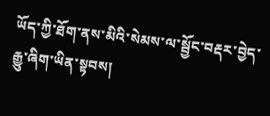ཡོད་ཀྱི་ཐོག་ནས་མིའི་སེམས་ལ་སྦྱོང་བརྡར་བྱེད་རྒྱུ་ཞིག་ཡིན་སྟབས།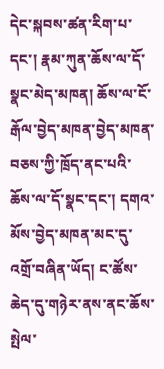དེང་སྐབས་ཚན་རིག་པ་དང་། རྣམ་ཀུན་ཆོས་ལ་དོ་སྣང་མེད་མཁན། ཆོས་ལ་ངོ་རྒོལ་བྱེད་མཁན་བྱེད་མཁན་བཅས་ཀྱི་ཁྲོད་ནང་པའི་ཆོས་ལ་དོ་སྣང་དང་། དགའ་མོས་བྱེད་མཁན་མང་དུ་འགྲོ་བཞིན་ཡོད། ང་ཚོས་ཆེད་དུ་གཉེར་ནས་ནང་ཆོས་སྤེལ་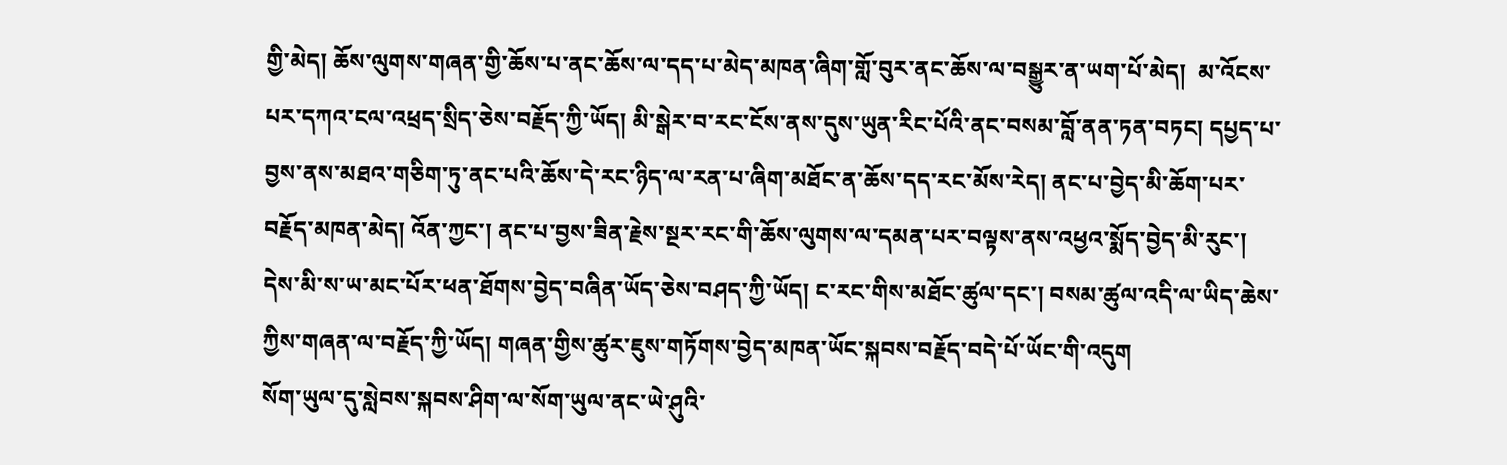གྱི་མེད། ཆོས་ལུགས་གཞན་གྱི་ཆོས་པ་ནང་ཆོས་ལ་དད་པ་མེད་མཁན་ཞིག་གློ་བུར་ནང་ཆོས་ལ་བསྒྱུར་ན་ཡག་པོ་མེད།  མ་འོངས་པར་དཀའ་ངལ་འཕྲད་སྲིད་ཅེས་བརྗོད་ཀྱི་ཡོད། མི་སྒེར་བ་རང་ངོས་ནས་དུས་ཡུན་རིང་པོའི་ནང་བསམ་བློ་ནན་ཏན་བཏང། དཔྱད་པ་བྱས་ནས་མཐའ་གཅིག་ཏུ་ནང་པའི་ཆོས་དེ་རང་ཉིད་ལ་རན་པ་ཞིག་མཐོང་ན་ཆོས་དད་རང་མོས་རེད། ནང་པ་བྱེད་མི་ཆོག་པར་བརྗོད་མཁན་མེད། འོན་ཀྱང་། ནང་པ་བྱས་ཟིན་རྗེས་སྔར་རང་གི་ཆོས་ལུགས་ལ་དམན་པར་བལྟས་ནས་འཕྱའ་སྨོད་བྱེད་མི་རུང་། དེས་མི་ས་ཡ་མང་པོར་ཕན་ཐོགས་བྱེད་བཞིན་ཡོད་ཅེས་བཤད་ཀྱི་ཡོད། ང་རང་གིས་མཐོང་ཚུལ་དང་། བསམ་ཚུལ་འདི་ལ་ཡིད་ཆེས་ཀྱིས་གཞན་ལ་བརྗོད་ཀྱི་ཡོད། གཞན་གྱིས་ཚུར་ཇུས་གཏོགས་བྱེད་མཁན་ཡོང་སྐབས་བརྗོད་བདེ་པོ་ཡོང་གི་འདུག
སོག་ཡུལ་དུ་སླེབས་སྐབས་ཤིག་ལ་སོག་ཡུལ་ནང་ཡེ་ཤུའི་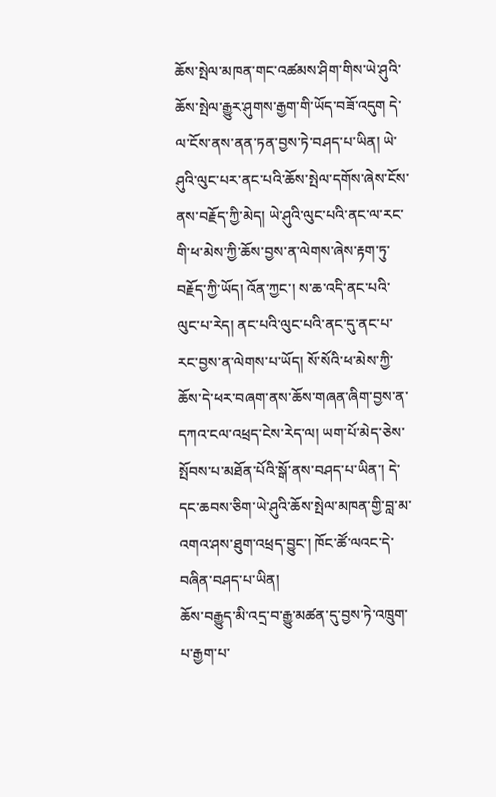ཆོས་སྤེལ་མཁན་གང་འཚམས་ཤིག་གིས་ཡེ་ཤུའི་ཆོས་སྤེལ་རྒྱུར་ཤུགས་རྒྱག་གི་ཡོད་བཟོ་འདུག དེ་ལ་ངོས་ནས་ནན་ཏན་བྱས་ཏེ་བཤད་པ་ཡིན། ཡེ་ཤུའི་ལུང་པར་ནང་པའི་ཆོས་སྤེལ་དགོས་ཞེས་ངོས་ནས་བརྗོད་ཀྱི་མེད། ཡེ་ཤུའི་ལུང་པའི་ནང་ལ་རང་གི་ཕ་མེས་ཀྱི་ཆོས་བྱས་ན་ལེགས་ཞེས་རྟག་ཏུ་བརྗོད་ཀྱི་ཡོད། འོན་ཀྱང་། ས་ཆ་འདི་ནང་པའི་ལུང་པ་རེད། ནང་པའི་ལུང་པའི་ནང་དུ་ནང་པ་རང་བྱས་ན་ལེགས་པ་ཡོད། སོ་སོའི་ཕ་མེས་ཀྱི་ཆོས་དེ་ཕར་བཞག་ནས་ཆོས་གཞན་ཞིག་བྱས་ན་དཀའ་ངལ་འཕྲད་ངེས་རེད་ལ། ཡག་པོ་མེད་ཅེས་སྤོབས་པ་མཐོན་པོའི་སྒོ་ནས་བཤད་པ་ཡིན་། དེ་དང་ཆབས་ཅིག་ཡེ་ཤུའི་ཆོས་སྤེལ་མཁན་གྱི་བླ་མ་འགའ་ཤས་ཐུག་འཕྲད་བྱུང་། ཁོང་ཚོ་ལའང་དེ་བཞིན་བཤད་པ་ཡིན།
ཆོས་བརྒྱུད་མི་འདྲ་བ་རྒྱུ་མཚན་དུ་བྱས་ཏེ་འཁྲུག་པ་རྒྱག་པ་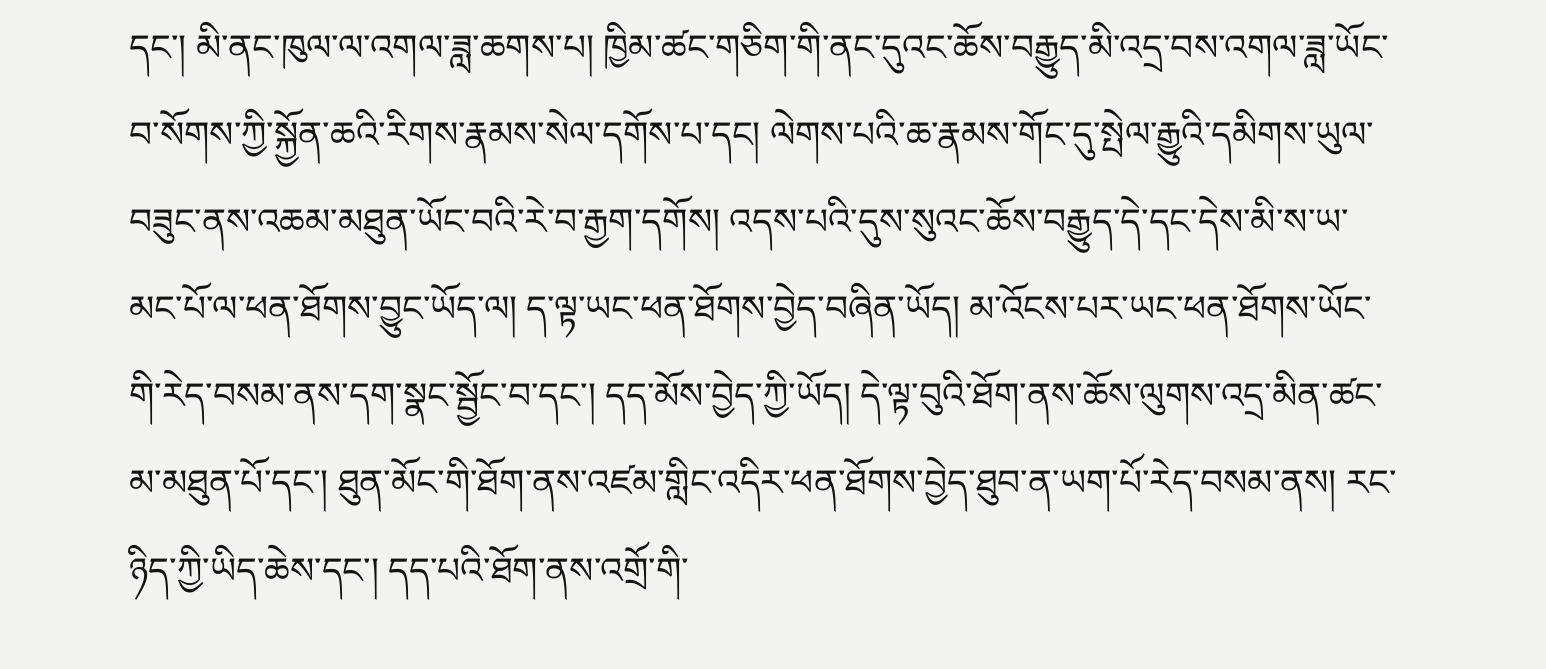དང་། མི་ནང་ཁུལ་ལ་འགལ་ཟླ་ཆགས་པ། ཁྱིམ་ཚང་གཅིག་གི་ནང་དུའང་ཆོས་བརྒྱུད་མི་འདྲ་བས་འགལ་ཟླ་ཡོང་བ་སོགས་ཀྱི་སྐྱོན་ཆའི་རིགས་རྣམས་སེལ་དགོས་པ་དང། ལེགས་པའི་ཆ་རྣམས་གོང་དུ་སྤེལ་རྒྱུའི་དམིགས་ཡུལ་བཟུང་ནས་འཆམ་མཐུན་ཡོང་བའི་རེ་བ་རྒྱག་དགོས། འདས་པའི་དུས་སུའང་ཆོས་བརྒྱུད་དེ་དང་དེས་མི་ས་ཡ་མང་པོ་ལ་ཕན་ཐོགས་བྱུང་ཡོད་ལ། ད་ལྟ་ཡང་ཕན་ཐོགས་བྱེད་བཞིན་ཡོད། མ་འོངས་པར་ཡང་ཕན་ཐོགས་ཡོང་གི་རེད་བསམ་ནས་དག་སྣང་སྦྱོང་བ་དང་། དད་མོས་བྱེད་ཀྱི་ཡོད། དེ་ལྟ་བུའི་ཐོག་ནས་ཆོས་ལུགས་འདྲ་མིན་ཚང་མ་མཐུན་པོ་དང་། ཐུན་མོང་གི་ཐོག་ནས་འཛམ་གླིང་འདིར་ཕན་ཐོགས་བྱེད་ཐུབ་ན་ཡག་པོ་རེད་བསམ་ནས། རང་ཉིད་ཀྱི་ཡིད་ཆེས་དང་། དད་པའི་ཐོག་ནས་འགྲོ་གི་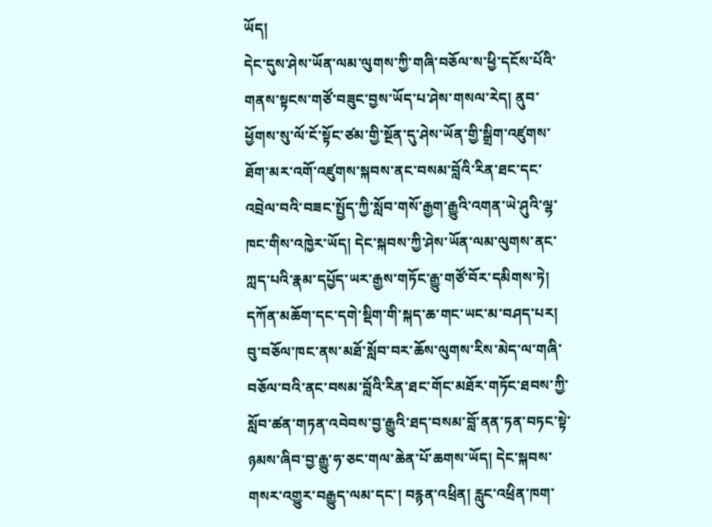ཡོད།
དེང་དུས་ཤེས་ཡོན་ལམ་ལུགས་ཀྱི་གཞི་བཅོལ་ས་ཕྱི་དངོས་པོའི་གནས་སྟངས་གཙོ་བཟུང་བྱས་ཡོད་པ་ཤེས་གསལ་རེད། ནུབ་ཕྱོགས་སུ་ལོ་ངོ་སྟོང་ཙམ་གྱི་སྔོན་དུ་ཤེས་ཡོན་གྱི་སྒྲིག་འཛུགས་ཐོག་མར་འགོ་འཛུགས་སྐབས་ནང་བསམ་བློའི་རིན་ཐང་དང་འབྲེལ་བའི་བཟང་སྤྱོད་ཀྱི་སློབ་གསོ་རྒྱག་རྒྱུའི་འགན་ཡེ་ཤུའི་ལྷ་ཁང་གིས་འཁྱེར་ཡོད། དེང་སྐབས་ཀྱི་ཤེས་ཡོན་ལམ་ལུགས་ནང་ཀླད་པའི་རྣམ་དཔྱོད་ཡར་རྒྱས་གཏོང་རྒྱུ་གཙོ་བོར་དམིགས་ཏེ། དཀོན་མཆོག་དང་དགེ་སྡིག་གི་སྐད་ཆ་གང་ཡང་མ་བཤད་པར། བུ་བཅོལ་ཁང་ནས་མཐོ་སློབ་བར་ཆོས་ལུགས་རིས་མེད་ལ་གཞི་བཅོལ་བའི་ནང་བསམ་བློའི་རིན་ཐང་གོང་མཐོར་གཏོང་ཐབས་ཀྱི་སློབ་ཚན་གཏན་འབེབས་བྱ་རྒྱུའི་ཐད་བསམ་བློ་ནན་ཏན་བཏང་སྟེ་ཉམས་ཞིབ་བྱ་རྒྱུ་ཧ་ཅང་གལ་ཆེན་པོ་ཆགས་ཡོད། དེང་སྐབས་གསར་འགྱུར་བརྒྱུད་ལམ་དང་། བརྙན་འཕྲིན། རླུང་འཕྲིན་ཁག་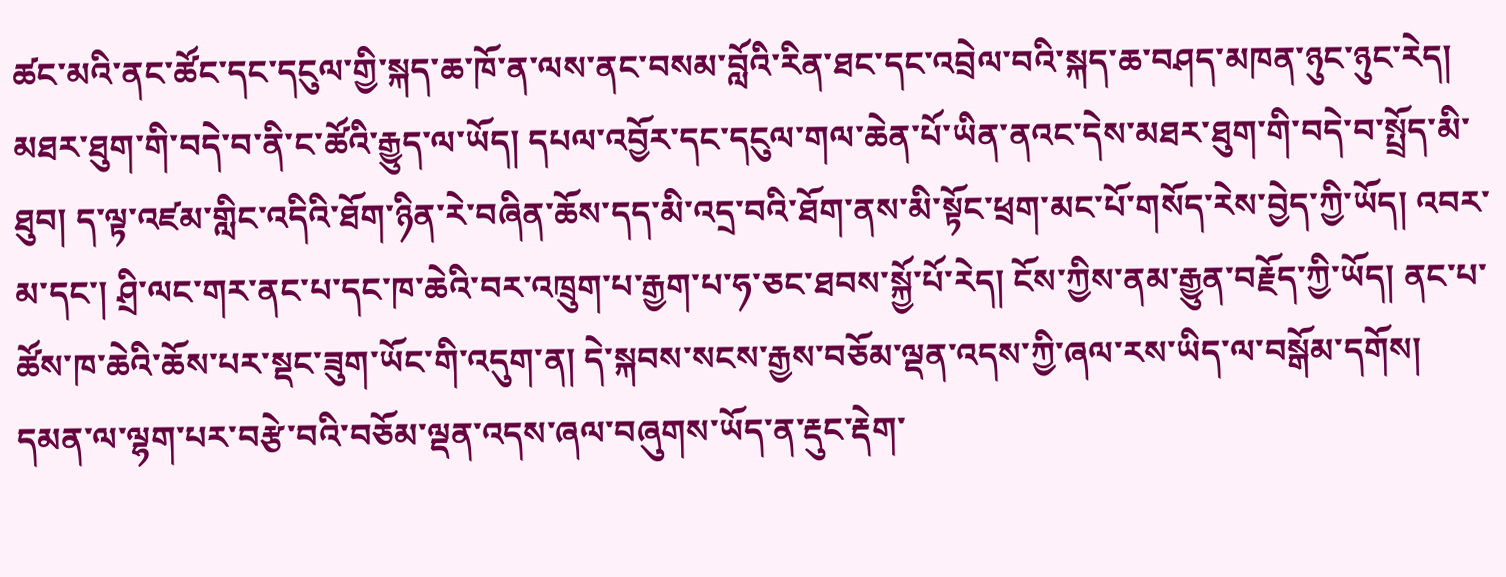ཚང་མའི་ནང་ཚོང་དང་དངུལ་གྱི་སྐད་ཆ་ཁོ་ན་ལས་ནང་བསམ་བློའི་རིན་ཐང་དང་འབྲེལ་བའི་སྐད་ཆ་བཤད་མཁན་ཉུང་ཉུང་རེད།
མཐར་ཐུག་གི་བདེ་བ་ནི་ང་ཚོའི་རྒྱུད་ལ་ཡོད། དཔལ་འབྱོར་དང་དངུལ་གལ་ཆེན་པོ་ཡིན་ནའང་དེས་མཐར་ཐུག་གི་བདེ་བ་སྤྲོད་མི་ཐུབ། ད་ལྟ་འཛམ་གླིང་འདིའི་ཐོག་ཉིན་རེ་བཞིན་ཆོས་དད་མི་འདྲ་བའི་ཐོག་ནས་མི་སྟོང་ཕྲག་མང་པོ་གསོད་རེས་བྱེད་ཀྱི་ཡོད། འབར་མ་དང་། ཤྲི་ལང་གར་ནང་པ་དང་ཁ་ཆེའི་བར་འཁྲུག་པ་རྒྱག་པ་ཧ་ཅང་ཐབས་སྐྱོ་པོ་རེད། ངོས་ཀྱིས་ནམ་རྒྱུན་བརྗོད་ཀྱི་ཡོད། ནང་པ་ཚོས་ཁ་ཆེའི་ཆོས་པར་སྡང་ཟུག་ཡོང་གི་འདུག་ན། དེ་སྐབས་སངས་རྒྱས་བཅོམ་ལྡན་འདས་ཀྱི་ཞལ་རས་ཡིད་ལ་བསྒོམ་དགོས། དམན་ལ་ལྷག་པར་བརྩེ་བའི་བཅོམ་ལྡན་འདས་ཞལ་བཞུགས་ཡོད་ན་རྡུང་རྡེག་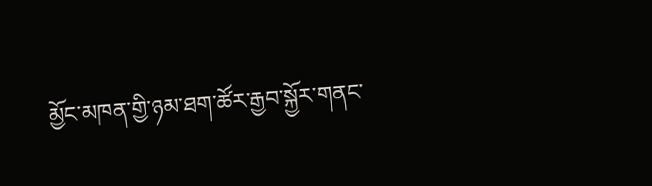མྱོང་མཁན་གྱི་ཉམ་ཐག་ཚོར་རྒྱབ་སྐྱོར་གནང་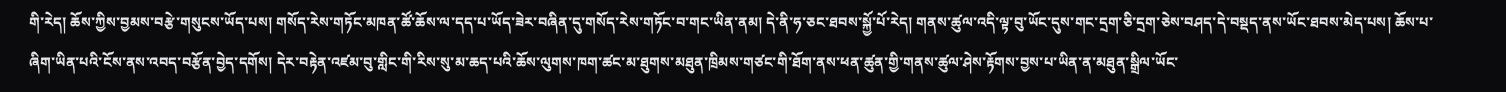གི་རེད། ཆོས་ཀྱིས་བྱམས་བརྩེ་གསུངས་ཡོད་པས། གསོད་རེས་གཏོང་མཁན་ཚོ་ཆོས་ལ་དད་པ་ཡོད་ཟེར་བཞིན་དུ་གསོད་རེས་གཏོང་བ་གང་ཡིན་ནམ། དེ་ནི་ཧ་ཅང་ཐབས་སྐྱོ་པོ་རེད། གནས་ཚུལ་འདི་ལྟ་བུ་ཡོང་དུས་གང་དྲག་ཅི་དྲག་ཅེས་བཤད་དེ་བསྡད་ནས་ཡོང་ཐབས་མེད་པས། ཆོས་པ་ཞིག་ཡིན་པའི་ངོས་ནས་འབད་བརྩོན་བྱེད་དགོས། དེར་བརྟེན་འཛམ་བུ་གླིང་གི་རིས་སུ་མ་ཆད་པའི་ཆོས་ལུགས་ཁག་ཚང་མ་ཐུགས་མཐུན་ཁྲིམས་གཙང་གི་ཐོག་ནས་ཕན་ཚུན་གྱི་གནས་ཚུལ་ཤེས་རྟོགས་བྱས་པ་ཡིན་ན་མཐུན་སྒྲིལ་ཡོང་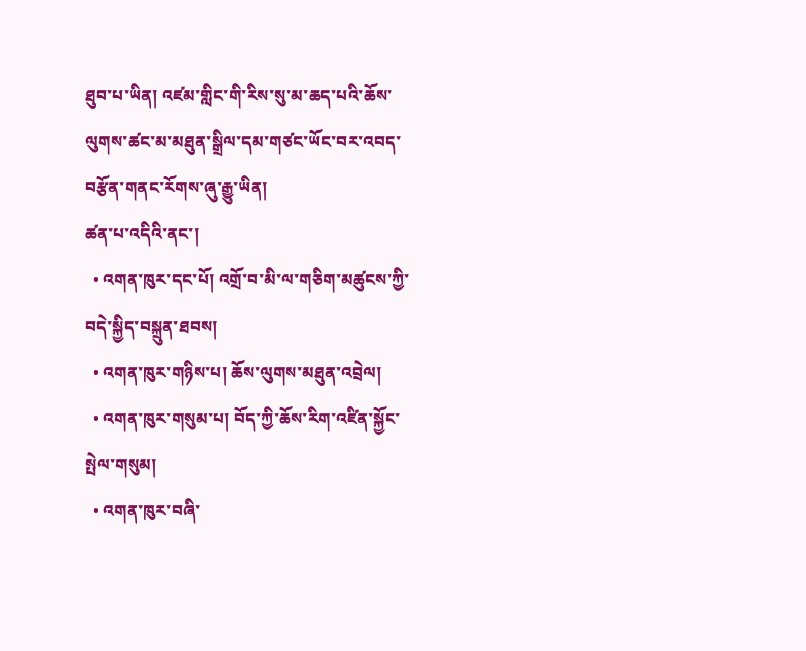ཐུབ་པ་ཡིན། འཛམ་གླིང་གི་རིས་སུ་མ་ཆད་པའི་ཆོས་ལུགས་ཚང་མ་མཐུན་སྒྲིལ་དམ་གཙང་ཡོང་བར་འབད་བརྩོན་གནང་རོགས་ཞུ་རྒྱུ་ཡིན།
ཚན་པ་འདིའི་ནང་།
  • འགན་ཁུར་དང་པོ། འགྲོ་བ་མི་ལ་གཅིག་མཚུངས་ཀྱི་བདེ་སྐྱིད་བསྐྲུན་ཐབས།
  • འགན་ཁུར་གཉིས་པ། ཆོས་ལུགས་མཐུན་འབྲེལ།
  • འགན་ཁུར་གསུམ་པ། བོད་ཀྱི་ཆོས་རིག་འཛིན་སྐྱོང་སྤེལ་གསུམ།
  • འགན་ཁུར་བཞི་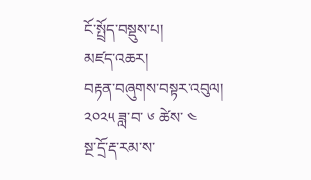ངོ་སྤྲོད་བསྡུས་པ།
མཛད་འཆར།
བརྟན་བཞུགས་བསྟར་འབུལ།
༢༠༢༥ ཟླ་བ་ ༦ ཚེས་ ༤
སྔ་དྲོ་རྡ་རམ་ས་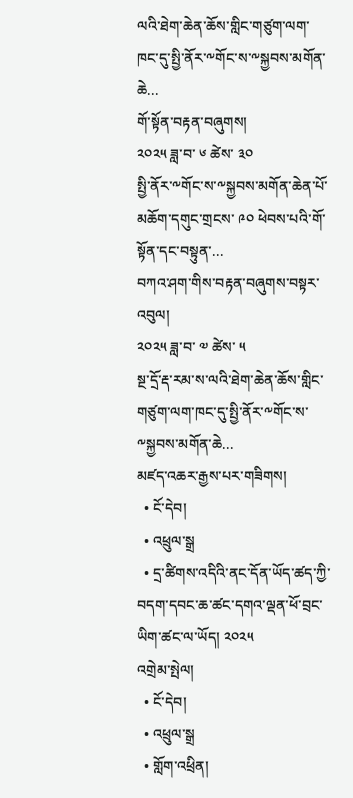ལའི་ཐེག་ཆེན་ཆོས་གླིང་གཙུག་ལག་ཁང་དུ་སྤྱི་ནོར་༸གོང་ས་༸སྐྱབས་མགོན་ཆེ...
གོ་སྟོན་བརྟན་བཞུགས།
༢༠༢༥ ཟླ་བ་ ༦ ཚེས་ ༣༠
སྤྱི་ནོར་༸གོང་ས་༸སྐྱབས་མགོན་ཆེན་པོ་མཆོག་དགུང་གྲངས་ ༩༠ ཕེབས་པའི་གོ་སྟོན་དང་བསྟུན་...
བཀའ་ཤག་གིས་བརྟན་བཞུགས་བསྟར་འབུལ།
༢༠༢༥ ཟླ་བ་ ༧ ཚེས་ ༥
སྔ་དྲོ་རྡ་རམ་ས་ལའི་ཐེག་ཆེན་ཆོས་གླིང་གཙུག་ལག་ཁང་དུ་སྤྱི་ནོར་༸གོང་ས་༸སྐྱབས་མགོན་ཆེ...
མཛད་འཆར་རྒྱས་པར་གཟིགས།
  • ངོ་དེབ།
  • འཕྲུལ་སྒྲ
  • དྲ་ཚིགས་འདིའི་ནང་དོན་ཡོད་ཚད་ཀྱི་བདག་དབང་ཆ་ཚང་དགའ་ལྡན་ཕོ་བྲང་ཡིག་ཚང་ལ་ཡོད། ༢༠༢༥
འགྲེམ་སྤེལ།
  • ངོ་དེབ།
  • འཕྲུལ་སྒྲ
  • གློག་འཕྲིན།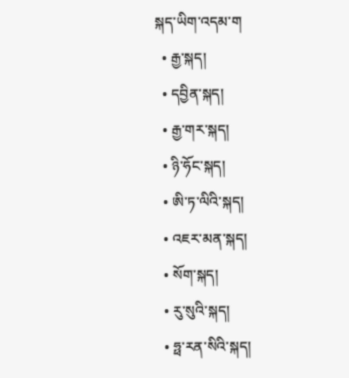སྐད་ཡིག་འདམ་ག
  • རྒྱ་སྐད།
  • དབྱིན་སྐད།
  • རྒྱ་གར་སྐད།
  • ཉི་ཧོང་སྐད།
  • ཨི་ཏ་ལིའི་སྐད།
  • འཇར་མན་སྐད།
  • སོག་སྐད།
  • རུ་སུའི་སྐད།
  • ཧྥ་རན་སིའི་སྐད།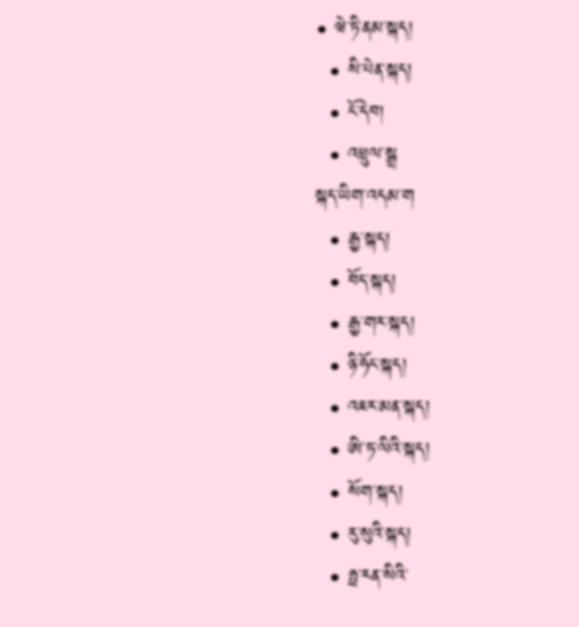• ཝེ་ཏི་ནམ་སྐད།
  • སི་པེན་སྐད།
  • ངོ་དེབ།
  • འཕྲུལ་སྒྲ
སྐད་ཡིག་འདམ་ག
  • རྒྱ་སྐད།
  • བོད་སྐད།
  • རྒྱ་གར་སྐད།
  • ཉི་ཧོང་སྐད།
  • འཇར་མན་སྐད།
  • ཨི་ཏ་ལིའི་སྐད།
  • སོག་སྐད།
  • རུ་སུའི་སྐད།
  • ཧྥ་རན་སིའི་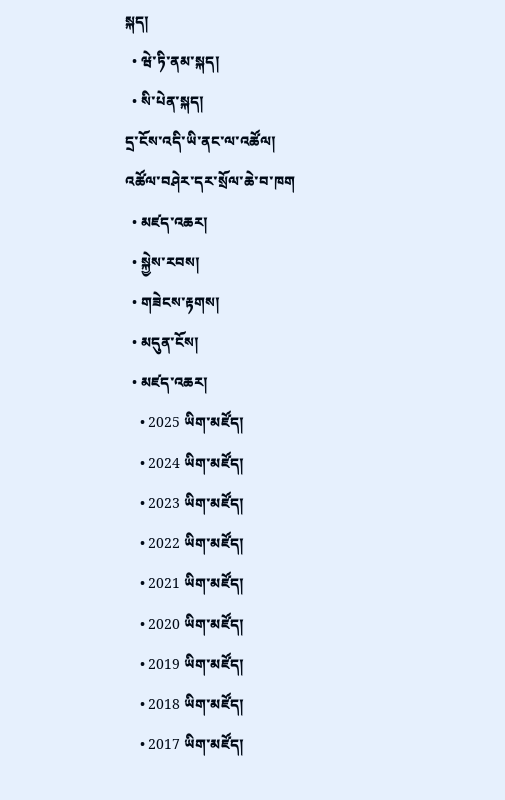སྐད།
  • ཝེ་ཏི་ནམ་སྐད།
  • སི་པེན་སྐད།
དྲ་ངོས་འདི་ཡི་ནང་ལ་འཚོལ།
འཚོལ་བཤེར་དར་སྲོལ་ཆེ་བ་ཁག
  • མཛད་འཆར།
  • སྐྱེས་རབས།
  • གཟེངས་རྟགས།
  • མདུན་ངོས།
  • མཛད་འཆར།
    • 2025 ཡིག་མཛོད།
    • 2024 ཡིག་མཛོད།
    • 2023 ཡིག་མཛོད།
    • 2022 ཡིག་མཛོད།
    • 2021 ཡིག་མཛོད།
    • 2020 ཡིག་མཛོད།
    • 2019 ཡིག་མཛོད།
    • 2018 ཡིག་མཛོད།
    • 2017 ཡིག་མཛོད།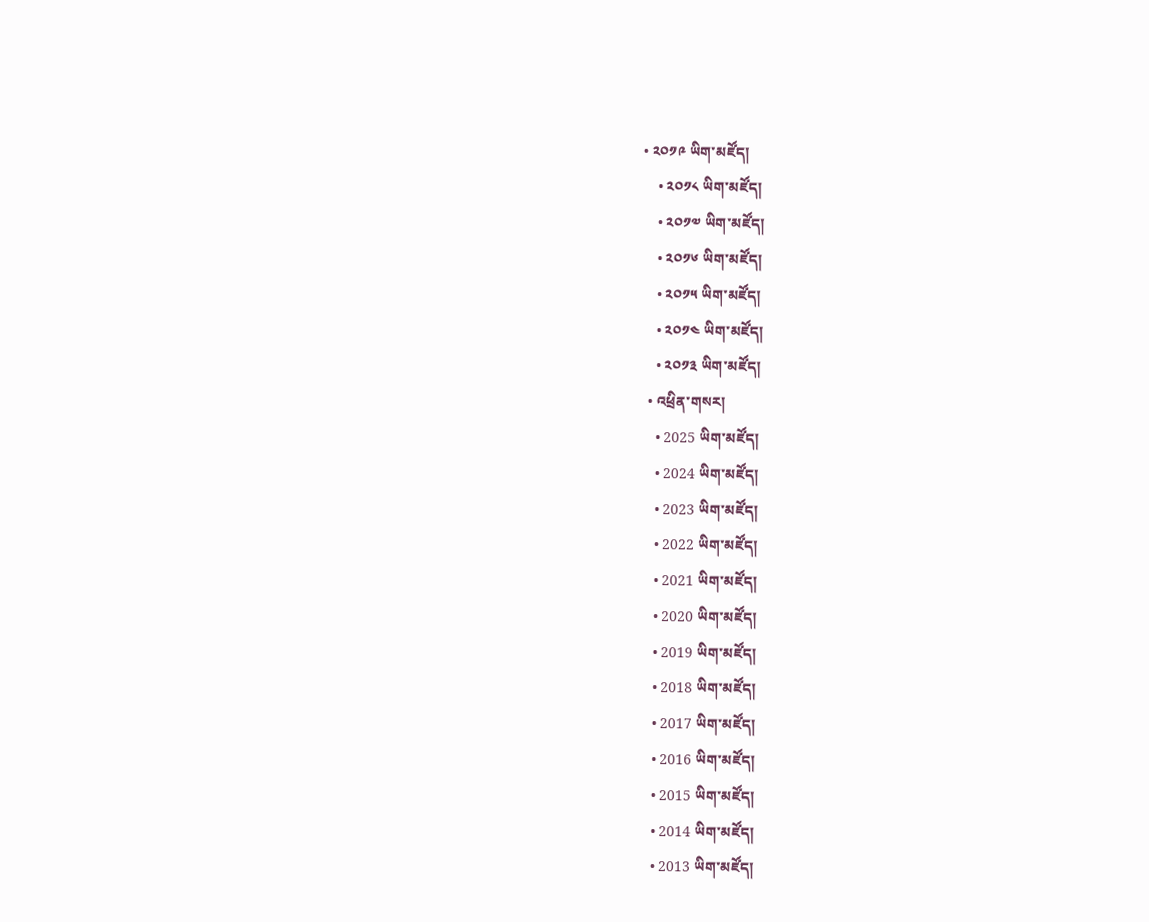• ༢༠༡༩ ཡིག་མཛོད།
    • ༢༠༡༨ ཡིག་མཛོད།
    • ༢༠༡༧ ཡིག་མཛོད།
    • ༢༠༡༦ ཡིག་མཛོད།
    • ༢༠༡༥ ཡིག་མཛོད།
    • ༢༠༡༤ ཡིག་མཛོད།
    • ༢༠༡༣ ཡིག་མཛོད།
  • འཕྲིན་གསར།
    • 2025 ཡིག་མཛོད།
    • 2024 ཡིག་མཛོད།
    • 2023 ཡིག་མཛོད།
    • 2022 ཡིག་མཛོད།
    • 2021 ཡིག་མཛོད།
    • 2020 ཡིག་མཛོད།
    • 2019 ཡིག་མཛོད།
    • 2018 ཡིག་མཛོད།
    • 2017 ཡིག་མཛོད།
    • 2016 ཡིག་མཛོད།
    • 2015 ཡིག་མཛོད།
    • 2014 ཡིག་མཛོད།
    • 2013 ཡིག་མཛོད།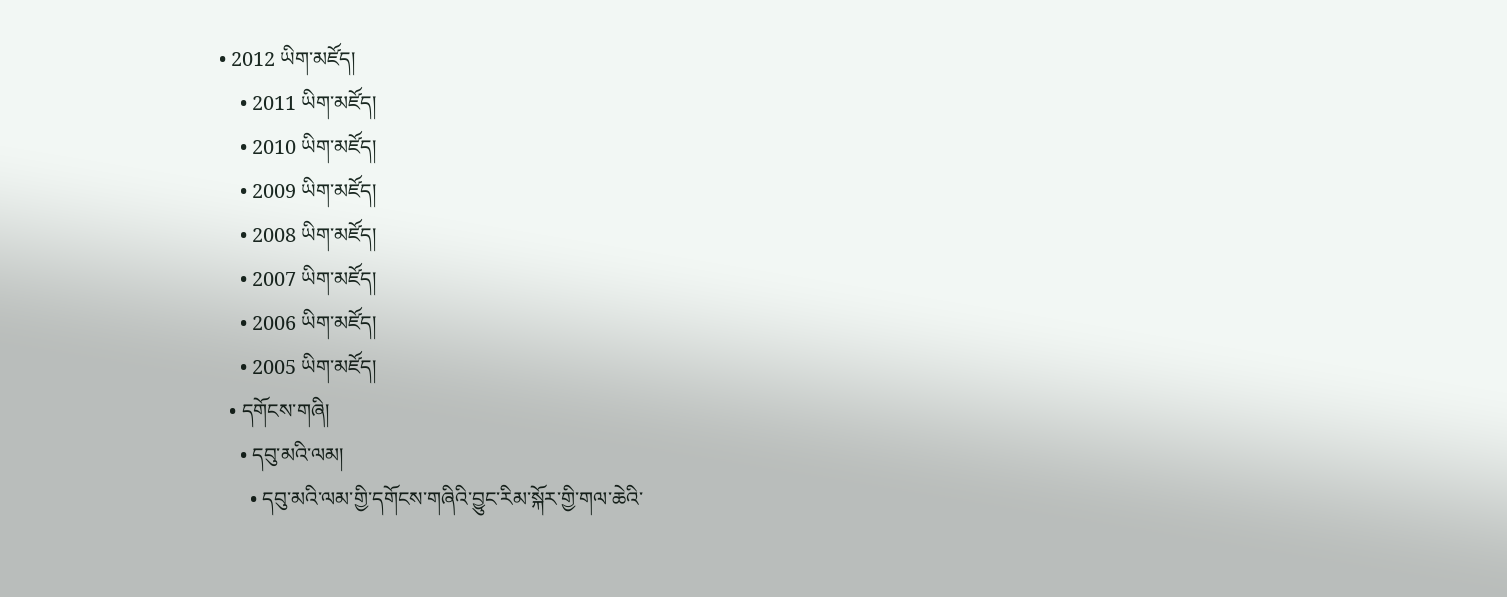• 2012 ཡིག་མཛོད།
    • 2011 ཡིག་མཛོད།
    • 2010 ཡིག་མཛོད།
    • 2009 ཡིག་མཛོད།
    • 2008 ཡིག་མཛོད།
    • 2007 ཡིག་མཛོད།
    • 2006 ཡིག་མཛོད།
    • 2005 ཡིག་མཛོད།
  • དགོངས་གཞི།
    • དབུ་མའི་ལམ།
      • དབུ་མའི་ལམ་གྱི་དགོངས་གཞིའི་བྱུང་རིམ་སྐོར་གྱི་གལ་ཆེའི་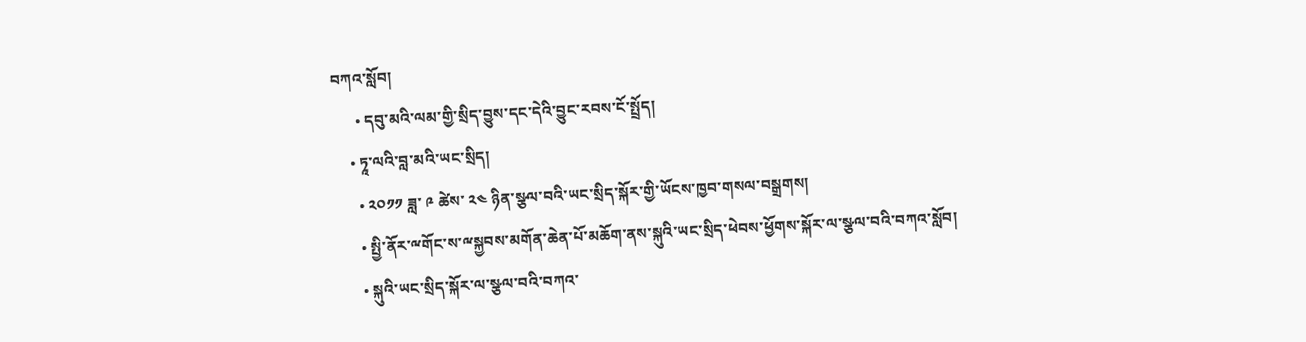བཀའ་སློབ།
      • དབུ་མའི་ལམ་གྱི་སྲིད་བྱུས་དང་དེའི་བྱུང་རབས་ངོ་སྤྲོད།
    • ཏཱ་ལའི་བླ་མའི་ཡང་སྲིད།
      • ༢༠༡༡ ཟླ་ ༩ ཚེས་ ༢༤ ཉིན་སྩལ་བའི་ཡང་སྲིད་སྐོར་གྱི་ཡོངས་ཁྱབ་གསལ་བསྒྲགས།
      • སྤྱི་ནོར་ྋགོང་ས་ྋསྐྱབས་མགོན་ཆེན་པོ་མཆོག་ནས་སྐུའི་ཡང་སྲིད་ཕེབས་ཕྱོགས་སྐོར་ལ་སྩལ་བའི་བཀའ་སློབ།
      • སྐུའི་ཡང་སྲིད་སྐོར་ལ་སྩལ་བའི་བཀའ་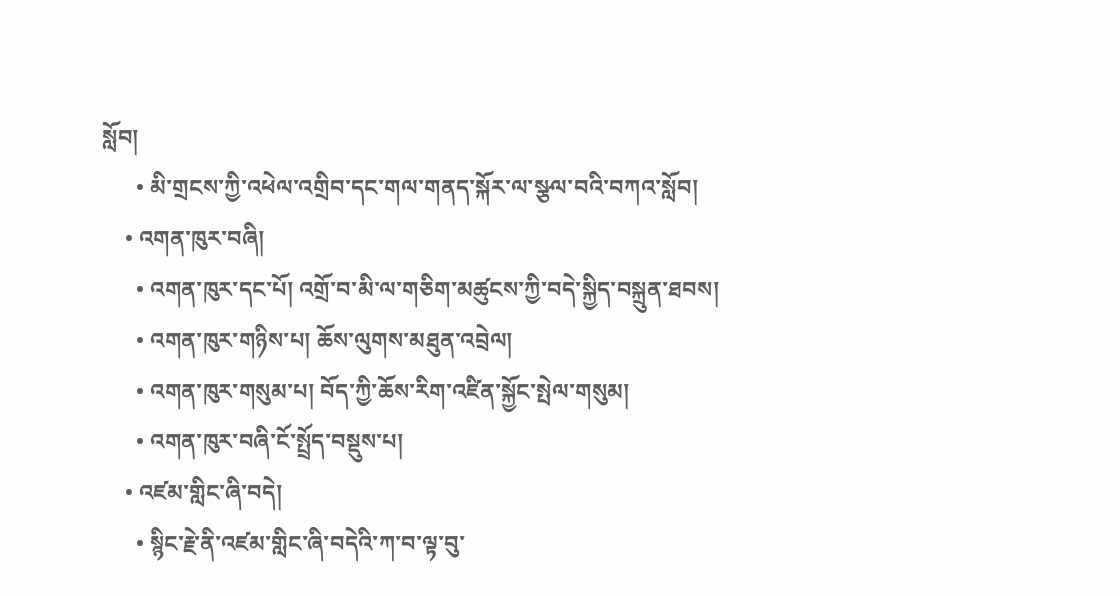སློབ།
      • མི་གྲངས་ཀྱི་འཕེལ་འགྲིབ་དང་གལ་གནད་སྐོར་ལ་སྩལ་བའི་བཀའ་སློབ།
    • འགན་ཁུར་བཞི།
      • འགན་ཁུར་དང་པོ། འགྲོ་བ་མི་ལ་གཅིག་མཚུངས་ཀྱི་བདེ་སྐྱིད་བསྐྲུན་ཐབས།
      • འགན་ཁུར་གཉིས་པ། ཆོས་ལུགས་མཐུན་འབྲེལ།
      • འགན་ཁུར་གསུམ་པ། བོད་ཀྱི་ཆོས་རིག་འཛིན་སྐྱོང་སྤེལ་གསུམ།
      • འགན་ཁུར་བཞི་ངོ་སྤྲོད་བསྡུས་པ།
    • འཛམ་གླིང་ཞི་བདེ།
      • སྙིང་རྗེ་ནི་འཛམ་གླིང་ཞི་བདེའི་ཀ་བ་ལྟ་བུ་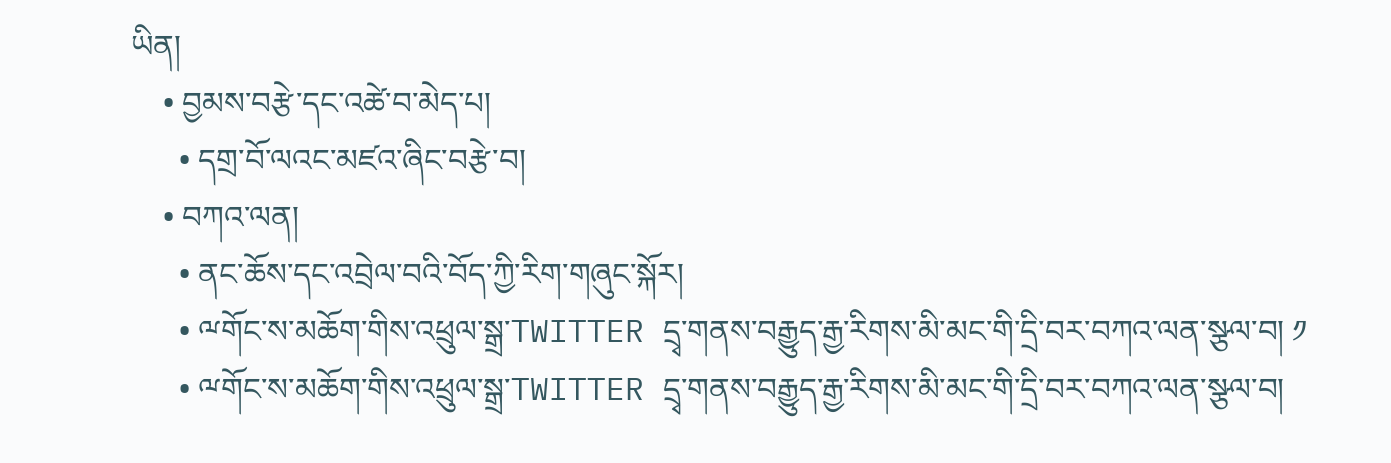ཡིན།
    • བྱམས་བརྩེ་དང་འཚེ་བ་མེད་པ།
      • དགྲ་བོ་ལའང་མཛའ་ཞིང་བརྩེ་བ།
    • བཀའ་ལན།
      • ནང་ཆོས་དང་འབྲེལ་བའི་བོད་ཀྱི་རིག་གཞུང་སྐོར།
      • ྋགོང་ས་མཆོག་གིས་འཕྲུལ་སྒྲ་TWITTER དྲྭ་གནས་བརྒྱུད་རྒྱ་རིགས་མི་མང་གི་དྲི་བར་བཀའ་ལན་སྩལ་བ། ༡
      • ྋགོང་ས་མཆོག་གིས་འཕྲུལ་སྒྲ་TWITTER དྲྭ་གནས་བརྒྱུད་རྒྱ་རིགས་མི་མང་གི་དྲི་བར་བཀའ་ལན་སྩལ་བ།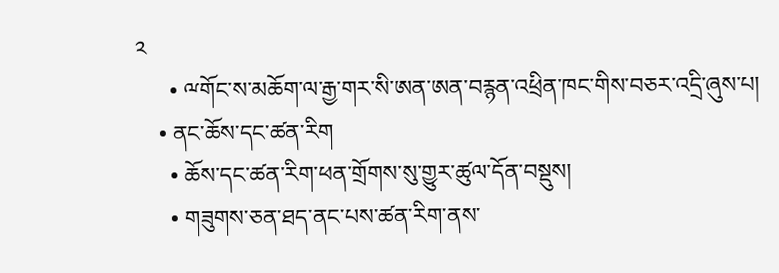༢
      • ྋགོང་ས་མཆོག་ལ་རྒྱ་གར་སི་ཨན་ཨན་བརྙན་འཕྲིན་ཁང་གིས་བཅར་འདྲི་ཞུས་པ།
    • ནང་ཆོས་དང་ཚན་རིག
      • ཆོས་དང་ཚན་རིག་ཕན་གྲོགས་སུ་གྱུར་ཚུལ་དོན་བསྡུས།
      • གཟུགས་ཅན་ཐད་ནང་པས་ཚན་རིག་ནས་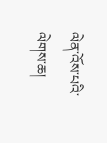ལེན་འོས་པའི་ལེགས་ཆ།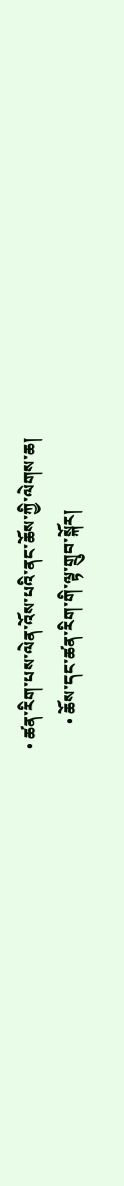• ཚན་རིག་པས་ལེན་འོས་པའི་ནང་ཆོས་ཀྱི་ལེགས་ཆ།
      • ཆོས་དང་ཚན་རིག་གི་ལྟ་གྲུབ་སྐོར།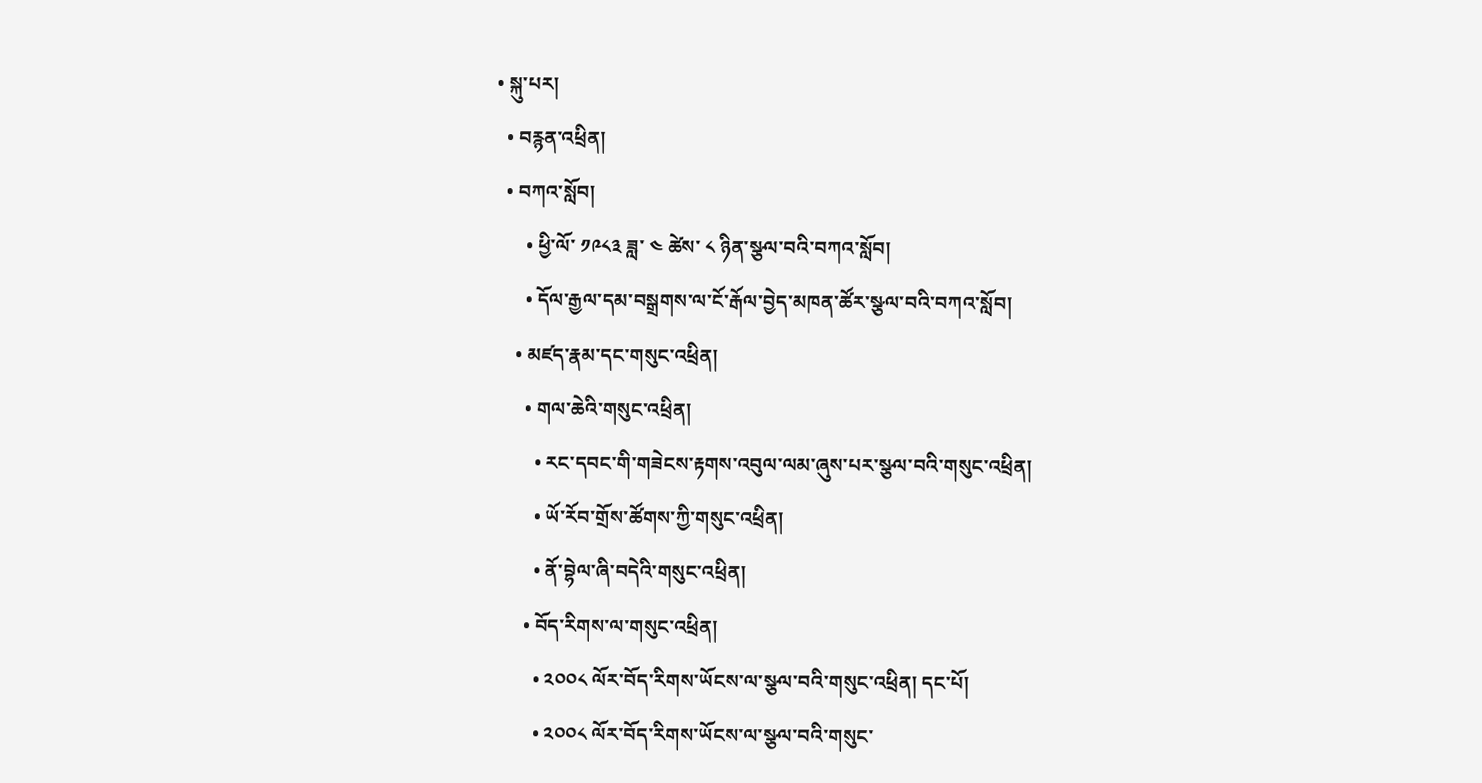• སྐུ་པར།
  • བརྙན་འཕྲིན།
  • བཀའ་སློབ།
      • ཕྱི་ལོ་ ༡༩༨༣ ཟླ་ ༤ ཚེས་ ༨ ཉིན་སྩལ་བའི་བཀའ་སློབ།
      • དོལ་རྒྱལ་དམ་བསྒྲགས་ལ་ངོ་རྒོལ་བྱེད་མཁན་ཚོར་སྩལ་བའི་བཀའ་སློབ།
    • མཛད་རྣམ་དང་གསུང་འཕྲིན།
      • གལ་ཆེའི་གསུང་འཕྲིན།
        • རང་དབང་གི་གཟེངས་རྟགས་འབུལ་ལམ་ཞུས་པར་སྩལ་བའི་གསུང་འཕྲིན།
        • ཡོ་རོབ་གྲོས་ཚོགས་ཀྱི་གསུང་འཕྲིན།
        • ནོ་བྷེལ་ཞི་བདེའི་གསུང་འཕྲིན།
      • བོད་རིགས་ལ་གསུང་འཕྲིན།
        • ༢༠༠༨ ལོར་བོད་རིགས་ཡོངས་ལ་སྩལ་བའི་གསུང་འཕྲིན། དང་པོ།
        • ༢༠༠༨ ལོར་བོད་རིགས་ཡོངས་ལ་སྩལ་བའི་གསུང་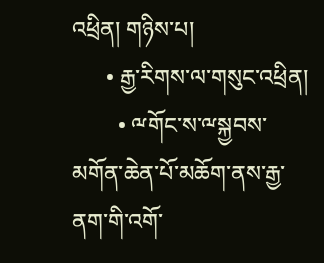འཕྲིན། གཉིས་པ།
      • རྒྱ་རིགས་ལ་གསུང་འཕྲིན།
        • ྋགོང་ས་ྋསྐྱབས་མགོན་ཆེན་པོ་མཆོག་ནས་རྒྱ་ནག་གི་འགོ་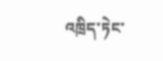འཁྲིད་ཏེང་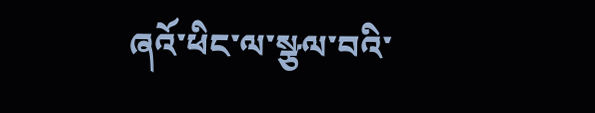ཞའོ་ཕིང་ལ་སྩལ་བའི་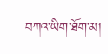བཀའ་ཡིག་ཐོག་མ།